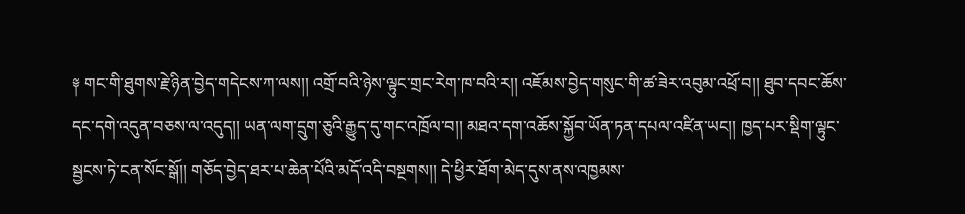༈ གང་གི་ཐུགས་རྗེ་ཉིན་བྱེད་གདེངས་ཀ་ལས།། འགྲོ་བའི་ཉེས་ལྟུང་གྲང་རེག་ཁ་བའི་ར།། འཇོམས་བྱེད་གསུང་གི་ཚ་ཟེར་འབུམ་འཕྲོ་བ།། ཐུབ་དབང་ཆོས་དང་དགེ་འདུན་བཅས་ལ་འདུད།། ཡན་ལག་དྲུག་ཅུའི་རྒྱུད་དུ་གང་འཁྲོལ་བ།། མཐའ་དག་འཆོས་སྐྱོབ་ཡོན་ཏན་དཔལ་འཛིན་ཡང།། ཁྱད་པར་སྡིག་ལྟུང་སྦྱངས་ཏེ་ངན་སོང་སྒོ།། གཅོད་བྱེད་ཐར་པ་ཆེན་པོའི་མདོ་འདི་བསྔགས།། དེ་ཕྱིར་ཐོག་མེད་དུས་ནས་འཁྱམས་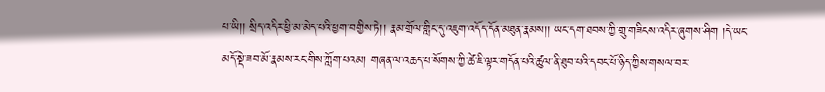པ་ཡི།། སྲིད་འདིར་ཕྱི་མ་མེད་པའི་ཕྱག་བགྱིས་ཏེ།། རྣམ་གྲོལ་གླིང་དུ་འཇུག་འདོད་དོན་མཐུན་རྣམས།། ཡང་དག་ཐབས་ཀྱི་གྲུ་གཟིངས་འདིར་ཞུགས་ཤིག །དེ་ཡང་མདོ་སྡེ་ཟབ་མོ་རྣམས་རང་གིས་ཀློག་པའམ། གཞན་ལ་འཆད་པ་སོགས་ཀྱི་ཚེ་ཇི་ལྟར་གདོན་པའི་ཚུལ་ནི་ཐུབ་པའི་དབང་པོ་ཉིད་ཀྱིས་གསལ་བར་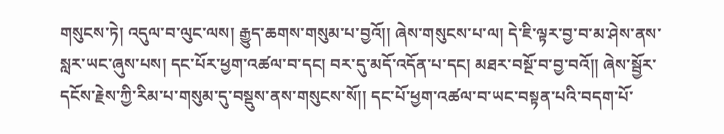གསུངས་ཏེ། འདུལ་བ་ལུང་ལས། རྒྱུད་ཆགས་གསུམ་པ་བྱའོ།། ཞེས་གསུངས་པ་ལ། དེ་ཇི་ལྟར་བྱ་བ་མ་ཤེས་ནས་སླར་ཡང་ཞུས་པས། དང་པོར་ཕྱག་འཚལ་བ་དང། བར་དུ་མདོ་འདོན་པ་དང། མཐར་བསྔོ་བ་བྱ་བའོ།། ཞེས་སྦྱོར་དངོས་རྗེས་ཀྱི་རིམ་པ་གསུམ་དུ་བསྡུས་ནས་གསུངས་སོ།། དང་པོ་ཕྱག་འཚལ་བ་ཡང་བསྟན་པའི་བདག་པོ་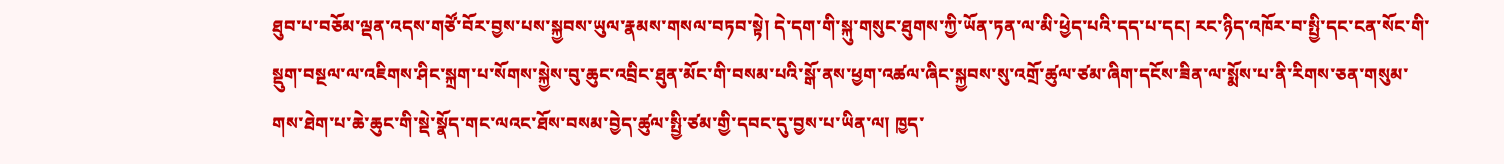ཐུབ་པ་བཅོམ་ལྡན་འདས་གཙོ་བོར་བྱས་པས་སྐྱབས་ཡུལ་རྣམས་གསལ་བཏབ་སྟེ། དེ་དག་གི་སྐུ་གསུང་ཐུགས་ཀྱི་ཡོན་ཏན་ལ་མི་ཕྱེད་པའི་དད་པ་དང། རང་ཉིད་འཁོར་བ་སྤྱི་དང་ངན་སོང་གི་སྡུག་བསྔལ་ལ་འཇིགས་ཤིང་སྐྲག་པ་སོགས་སྐྱེས་བུ་ཆུང་འབྲིང་ཐུན་མོང་གི་བསམ་པའི་སྒོ་ནས་ཕྱག་འཚལ་ཞིང་སྐྱབས་སུ་འགྲོ་ཚུལ་ཙམ་ཞིག་དངོས་ཟིན་ལ་སྨོས་པ་ནི་རིགས་ཅན་གསུམ་གས་ཐེག་པ་ཆེ་ཆུང་གི་སྡེ་སྣོད་གང་ལའང་ཐོས་བསམ་བྱེད་ཚུལ་སྤྱི་ཙམ་གྱི་དབང་དུ་བྱས་པ་ཡིན་ལ། ཁྱད་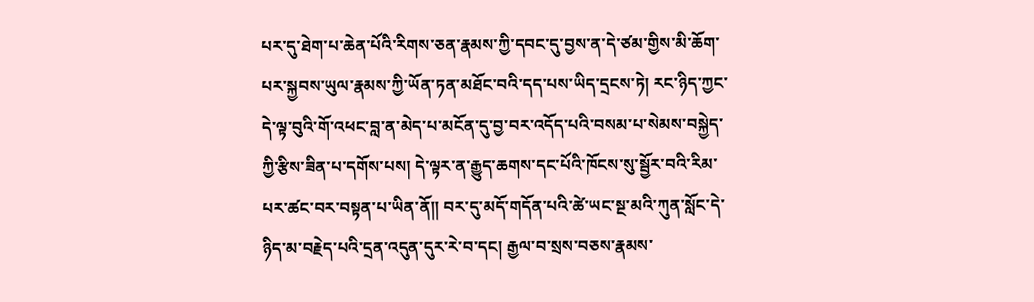པར་དུ་ཐེག་པ་ཆེན་པོའི་རིགས་ཅན་རྣམས་ཀྱི་དབང་དུ་བྱས་ན་དེ་ཙམ་གྱིས་མི་ཆོག་པར་སྐྱབས་ཡུལ་རྣམས་ཀྱི་ཡོན་ཏན་མཐོང་བའི་དད་པས་ཡིད་དྲངས་ཏེ། རང་ཉིད་ཀྱང་དེ་ལྟ་བུའི་གོ་འཕང་བླ་ན་མེད་པ་མངོན་དུ་བྱ་བར་འདོད་པའི་བསམ་པ་སེམས་བསྐྱེད་ཀྱི་རྩིས་ཟིན་པ་དགོས་པས། དེ་ལྟར་ན་རྒྱུད་ཆགས་དང་པོའི་ཁོངས་སུ་སྦྱོར་བའི་རིམ་པར་ཚང་བར་བསྟན་པ་ཡིན་ནོ།། བར་དུ་མདོ་གདོན་པའི་ཚེ་ཡང་སྔ་མའི་ཀུན་སློང་དེ་ཉིད་མ་བརྗེད་པའི་དྲན་འདུན་དུར་རེ་བ་དང། རྒྱལ་བ་སྲས་བཅས་རྣམས་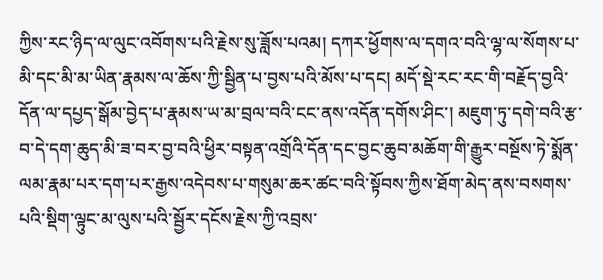ཀྱིས་རང་ཉིད་ལ་ལུང་འབོགས་པའི་རྗེས་སུ་ཟློས་པའམ། དཀར་ཕྱོགས་ལ་དགའ་བའི་ལྷ་ལ་སོགས་པ་མི་དང་མི་མ་ཡིན་རྣམས་ལ་ཆོས་ཀྱི་སྦྱིན་པ་བྱས་པའི་མོས་པ་དང། མདོ་སྡེ་རང་རང་གི་བརྗོད་བྱའི་དོན་ལ་དཔྱད་སྒོམ་བྱེད་པ་རྣམས་ཡ་མ་བྲལ་བའི་ངང་ནས་འདོན་དགོས་ཤིང་། མཇུག་ཏུ་དགེ་བའི་རྩ་བ་དེ་དག་ཆུད་མི་ཟ་བར་བྱ་བའི་ཕྱིར་བསྟན་འགྲོའི་དོན་དང་བྱང་ཆུབ་མཆོག་གི་རྒྱུར་བསྔོས་ཏེ་སྨོན་ལམ་རྣམ་པར་དག་པར་རྒྱས་འདེབས་པ་གསུམ་ཆར་ཚང་བའི་སྟོབས་ཀྱིས་ཐོག་མེད་ནས་བསགས་པའི་སྡིག་ལྟུང་མ་ལུས་པའི་སྦྱོར་དངོས་རྗེས་ཀྱི་འབྲས་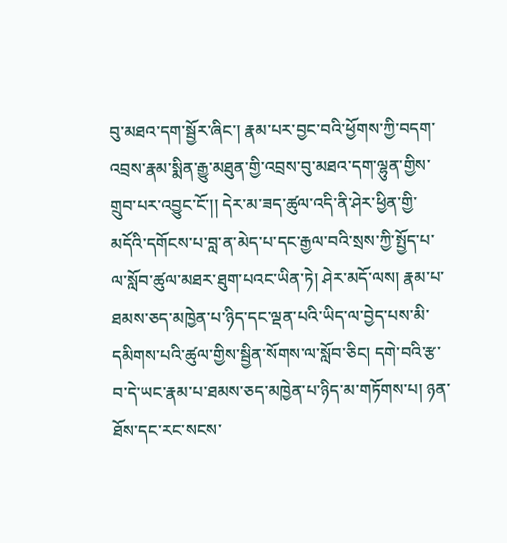བུ་མཐའ་དག་སྦྱོར་ཞིང་། རྣམ་པར་བྱང་བའི་ཕྱོགས་ཀྱི་བདག་འབྲས་རྣམ་སྨིན་རྒྱུ་མཐུན་གྱི་འབྲས་བུ་མཐའ་དག་ལྷུན་གྱིས་གྲུབ་པར་འབྱུང་ངོ་།། དེར་མ་ཟད་ཚུལ་འདི་ནི་ཤེར་ཕྱིན་གྱི་མདོའི་དགོངས་པ་བླ་ན་མེད་པ་དང་རྒྱལ་བའི་སྲས་ཀྱི་སྤྱོད་པ་ལ་སློབ་ཚུལ་མཐར་ཐུག་པའང་ཡིན་ཏེ། ཤེར་མདོ་ལས། རྣམ་པ་ཐམས་ཅད་མཁྱེན་པ་ཉིད་དང་ལྡན་པའི་ཡིད་ལ་བྱེད་པས་མི་དམིགས་པའི་ཚུལ་གྱིས་སྦྱིན་སོགས་ལ་སློབ་ཅིང། དགེ་བའི་རྩ་བ་དེ་ཡང་རྣམ་པ་ཐམས་ཅད་མཁྱེན་པ་ཉིད་མ་གཏོགས་པ། ཉན་ཐོས་དང་རང་སངས་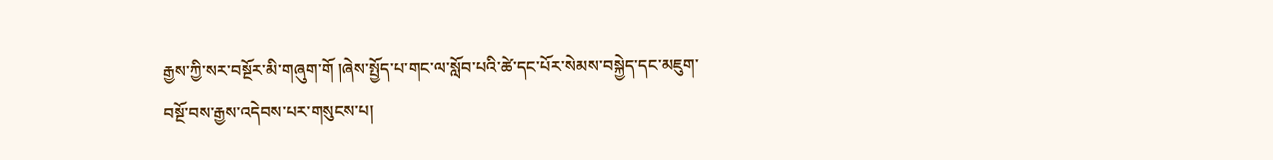རྒྱས་ཀྱི་སར་བསྔོར་མི་གཞུག་གོ །ཞེས་སྤྱོད་པ་གང་ལ་སློབ་པའི་ཚེ་དང་པོར་སེམས་བསྐྱེད་དང་མཇུག་བསྔོ་བས་རྒྱས་འདེབས་པར་གསུངས་པ།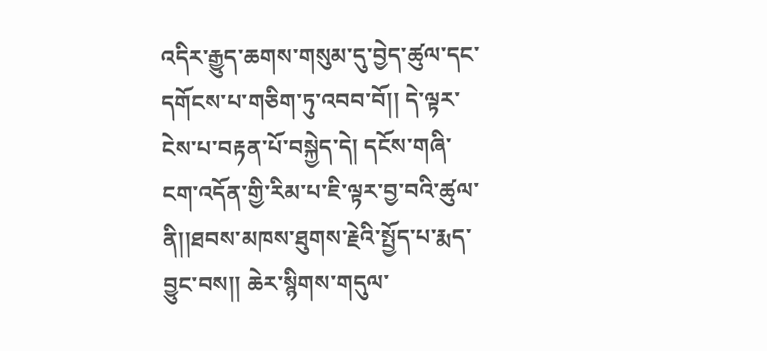འདིར་རྒྱུད་ཆགས་གསུམ་དུ་བྱེད་ཚུལ་དང་དགོངས་པ་གཅིག་ཏུ་འབབ་བོ།། དེ་ལྟར་ངེས་པ་བརྟན་པོ་བསྐྱེད་དེ། དངོས་གཞི་ངག་འདོན་གྱི་རིམ་པ་ཇི་ལྟར་བྱ་བའི་ཚུལ་ནི།།ཐབས་མཁས་ཐུགས་རྗེའི་སྤྱོད་པ་རྨད་བྱུང་བས།། ཆེར་སྙིགས་གདུལ་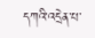དཀའི་འདྲེན་པ་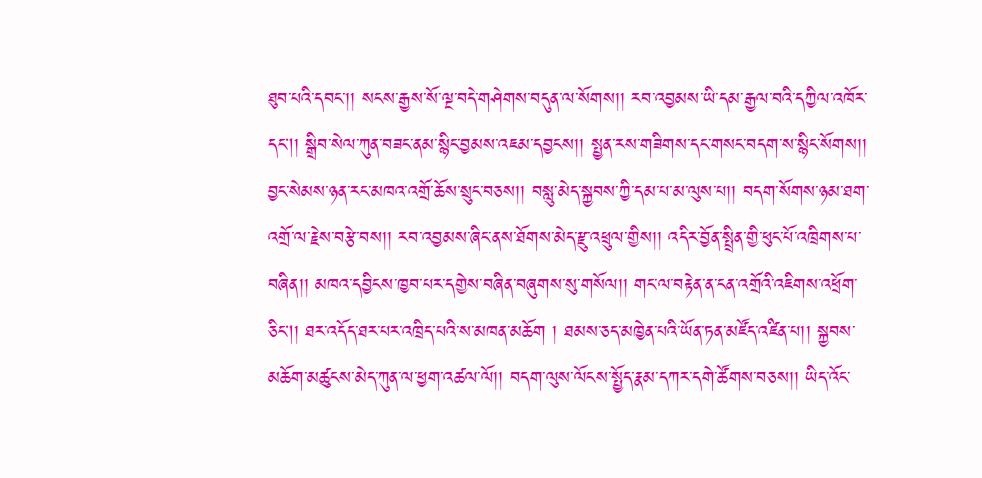ཐུབ་པའི་དབང་།། སངས་རྒྱས་སོ་ལྔ་བདེ་གཤེགས་བདུན་ལ་སོགས།། རབ་འབྱམས་ཡི་དམ་རྒྱལ་བའི་དཀྱིལ་འཁོར་དང།། སྒྲིབ་སེལ་ཀུན་བཟང་ནམ་སྙིང་བྱམས་འཇམ་དབྱངས།། སྤྱན་རས་གཟིགས་དང་གསང་བདག་ས་སྙིང་སོགས།། བྱང་སེམས་ཉན་རང་མཁའ་འགྲོ་ཆོས་སྲུང་བཅས།། བསླུ་མེད་སྐྱབས་ཀྱི་དམ་པ་མ་ལུས་པ།། བདག་སོགས་ཉམ་ཐག་འགྲོ་ལ་རྗེས་བརྩེ་བས།། རབ་འབྱམས་ཞིང་ནས་ཐོགས་མེད་རྫུ་འཕྲུལ་གྱིས།། འདིར་བྱོན་སྤྲིན་གྱི་ཕུང་པོ་འཁྲིགས་པ་བཞིན།། མཁའ་དབྱིངས་ཁྱབ་པར་དགྱེས་བཞིན་བཞུགས་སུ་གསོལ།། གང་ལ་བརྟེན་ན་ངན་འགྲོའི་འཇིགས་འཕྲོག་ཅིང།། ཐར་འདོད་ཐར་པར་འཁྲིད་པའི་ས་མཁན་མཆོག ། ཐམས་ཅད་མཁྱེན་པའི་ཡོན་ཏན་མཛོད་འཛིན་པ།། སྐྱབས་མཆོག་མཚུངས་མེད་ཀུན་ལ་ཕྱག་འཚལ་ལོ།། བདག་ལུས་ལོངས་སྤྱོད་རྣམ་དཀར་དགེ་ཚོགས་བཅས།། ཡིད་འོང་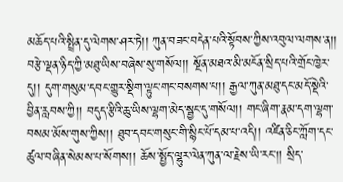མཆོད་པའི་སྤྲིན་དུ་ལེགས་ཤར་ཏེ།། ཀུན་བཟང་བདེན་པའི་སྟོབས་ཀྱིས་འབུལ་ལགས་ན།། བརྩེ་ལྡན་ཉིད་ཀྱི་མཐུ་ཡིས་བཞེས་སུ་གསོལ།། སྔོན་མཐའ་མི་མངོན་སྲིད་པའི་གྲོང་ཁྱེར་དུ།། དུག་གསུམ་དབང་གྱུར་སྡིག་ལྟུང་གང་བསགས་པ།། རྒྱལ་ཀུན་མཐུ་དང་མདོ་སྡེའི་བྱིན་རླབས་ཀྱི།། བདུད་རྩིའི་ཆུ་ཡིས་ལྷག་མེད་སྦྱང་དུ་གསོལ།། གང་ཞིག་རྣམ་དག་ལྷག་བསམ་མོས་གུས་ཀྱིས།། ཐུབ་དབང་གསུང་གི་སྙིང་པོ་དམ་པ་འདི།། འཛིན་ཅིང་ཀློག་དང་ཚུལ་བཞིན་སེམས་པ་སོགས།། ཆོས་སྤྱོད་ལྷུར་ལེན་ཀུན་ལ་རྗེས་ཡི་རང།། སྲིད་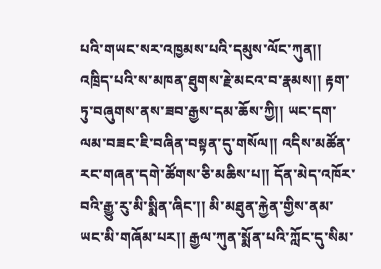པའི་གཡང་སར་འཁྱམས་པའི་དམུས་ལོང་ཀུན།། འཁྲིད་པའི་ས་མཁན་ཐུགས་རྗེ་མངའ་བ་རྣམས།། རྟག་ཏུ་བཞུགས་ནས་ཟབ་རྒྱས་དམ་ཆོས་ཀྱི།། ཡང་དག་ལམ་བཟང་ཇི་བཞིན་བསྟན་དུ་གསོལ།། འདིས་མཚོན་རང་གཞན་དགེ་ཚོགས་ཅི་མཆིས་པ།། དོན་མེད་འཁོར་བའི་རྒྱུ་རུ་མི་སྨིན་ཞིང་།། མི་མཐུན་རྐྱེན་གྱིས་ནམ་ཡང་མི་གཞོམ་པར།། རྒྱལ་ཀུན་སྨོན་པའི་ཀློང་དུ་སིམ་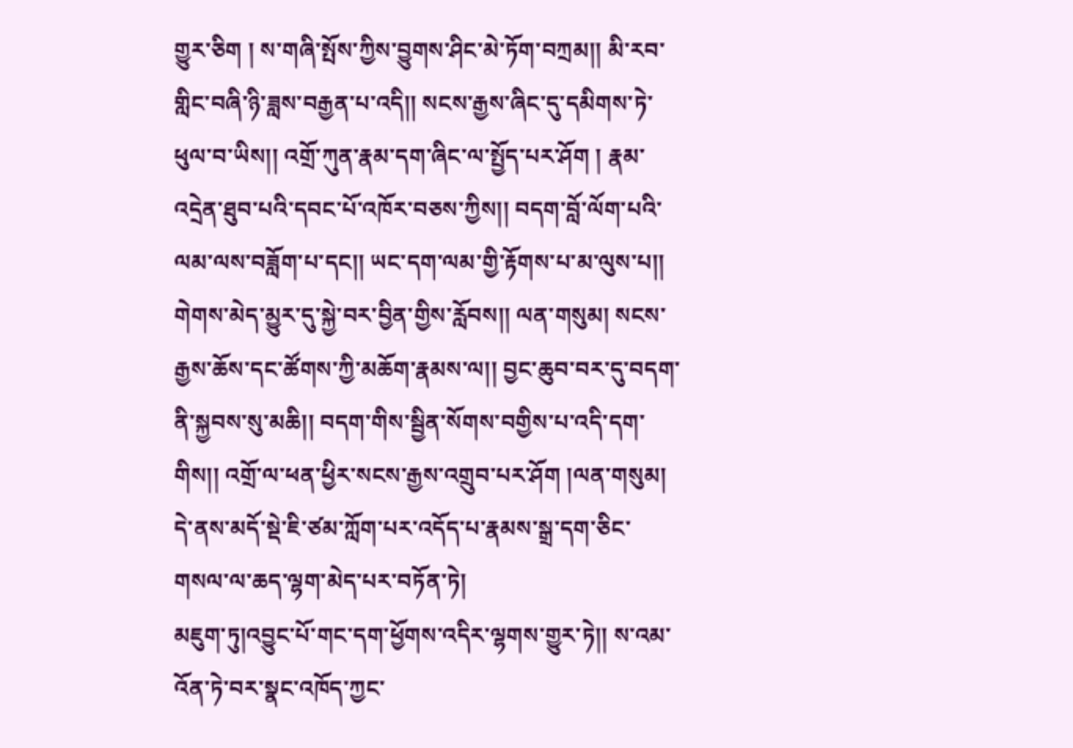གྱུར་ཅིག ། ས་གཞི་སྤོས་ཀྱིས་བྱུགས་ཤིང་མེ་ཏོག་བཀྲམ།། མི་རབ་གླིང་བཞི་ཉི་ཟླས་བརྒྱན་པ་འདི།། སངས་རྒྱས་ཞིང་དུ་དམིགས་ཏེ་ཕུལ་བ་ཡིས།། འགྲོ་ཀུན་རྣམ་དག་ཞིང་ལ་སྤྱོད་པར་ཤོག ། རྣམ་འདྲེན་ཐུབ་པའི་དབང་པོ་འཁོར་བཅས་ཀྱིས།། བདག་བློ་ལོག་པའི་ལམ་ལས་བཟློག་པ་དང།། ཡང་དག་ལམ་གྱི་རྟོགས་པ་མ་ལུས་པ།། གེགས་མེད་མྱུར་དུ་སྐྱེ་བར་བྱིན་གྱིས་རློབས།། ལན་གསུམ། སངས་རྒྱས་ཆོས་དང་ཚོགས་ཀྱི་མཆོག་རྣམས་ལ།། བྱང་ཆུབ་བར་དུ་བདག་ནི་སྐྱབས་སུ་མཆི།། བདག་གིས་སྦྱིན་སོགས་བགྱིས་པ་འདི་དག་གིས།། འགྲོ་ལ་ཕན་ཕྱིར་སངས་རྒྱས་འགྲུབ་པར་ཤོག །ལན་གསུམ། དེ་ནས་མདོ་སྡེ་ཇི་ཙམ་ཀློག་པར་འདོད་པ་རྣམས་སྒྲ་དག་ཅིང་གསལ་ལ་ཆད་ལྷག་མེད་པར་བཏོན་ཏེ།
མཇུག་ཏུ།འབྱུང་པོ་གང་དག་ཕྱོགས་འདིར་ལྷགས་གྱུར་ཏེ།། ས་འམ་འོན་ཏེ་བར་སྣང་འཁོད་ཀྱང་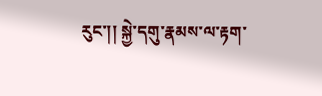རུང་།། སྐྱེ་དགུ་རྣམས་ལ་རྟག་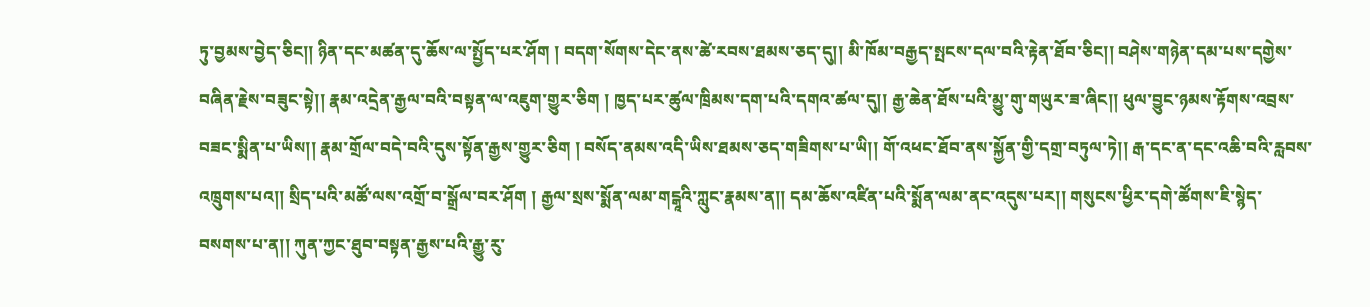ཏུ་བྱམས་བྱེད་ཅིང།། ཉིན་དང་མཚན་དུ་ཆོས་ལ་སྤྱོད་པར་ཤོག ། བདག་སོགས་དེང་ནས་ཚེ་རབས་ཐམས་ཅད་དུ།། མི་ཁོམ་བརྒྱད་སྤངས་དལ་བའི་རྟེན་ཐོབ་ཅིང།། བཤེས་གཉེན་དམ་པས་དགྱེས་བཞིན་རྗེས་བཟུང་སྟེ།། རྣམ་འདྲེན་རྒྱལ་བའི་བསྟན་ལ་འཇུག་གྱུར་ཅིག ། ཁྱད་པར་ཚུལ་ཁྲིམས་དག་པའི་དགའ་ཚལ་དུ།། རྒྱ་ཆེན་ཐོས་པའི་མྱུ་གུ་གཡུར་ཟ་ཞིང།། ཕུལ་བྱུང་ཉམས་རྟོགས་འབྲས་བཟང་སྨིན་པ་ཡིས།། རྣམ་གྲོལ་བདེ་བའི་དུས་སྟོན་རྒྱས་གྱུར་ཅིག ། བསོད་ནམས་འདི་ཡིས་ཐམས་ཅད་གཟིགས་པ་ཡི།། གོ་འཕང་ཐོབ་ནས་སྐྱོན་གྱི་དགྲ་བཏུལ་ཏེ།། རྒ་དང་ན་དང་འཆི་བའི་རླབས་འཁྲུགས་པའ།། སྲིད་པའི་མཚོ་ལས་འགྲོ་བ་སྒྲོལ་བར་ཤོག ། རྒྱལ་སྲས་སྨོན་ལམ་གངྒཱའི་ཀླུང་རྣམས་ན།། དམ་ཆོས་འཛིན་པའི་སྨོན་ལམ་ནང་འདུས་པར།། གསུངས་ཕྱིར་དགེ་ཚོགས་ཇི་སྙེད་བསགས་པ་ན།། ཀུན་ཀྱང་ཐུབ་བསྟན་རྒྱས་པའི་རྒྱུ་རུ་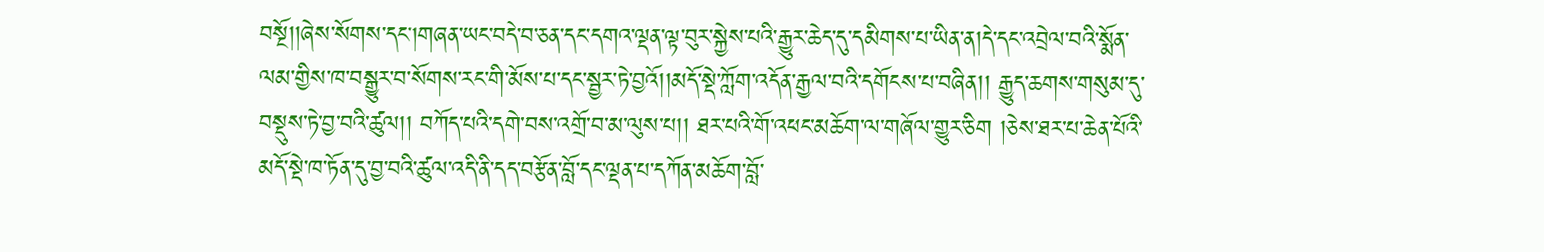བསྔོ།།ཞེས་སོགས་དང།གཞན་ཡང་བདེ་བ་ཅན་དང་དགའ་ལྡན་ལྟ་བུར་སྐྱེས་པའི་རྒྱུར་ཆེད་དུ་དམིགས་པ་ཡིན་ན།དེ་དང་འབྲེལ་བའི་སྨོན་ལམ་གྱིས་ཁ་བསྒྱུར་བ་སོགས་རང་གི་མོས་པ་དང་སྦྱར་ཏེ་བྱའོ།།མདོ་སྡེ་ཀློག་འདོན་རྒྱལ་བའི་དགོངས་པ་བཞིན།། རྒྱུད་ཆགས་གསུམ་དུ་བསྡུས་ཏེ་བྱ་བའི་ཚུལ།། བཀོད་པའི་དགེ་བས་འགྲོ་བ་མ་ལུས་པ།། ཐར་པའི་གོ་འཕང་མཆོག་ལ་གཞོལ་གྱུར་ཅིག །ཅེས་ཐར་པ་ཆེན་པོའི་མདོ་སྡེ་ཁ་ཏོན་དུ་བྱ་བའི་ཚུལ་འདི་ནི་དད་བརྩོན་བློ་དང་ལྡན་པ་དཀོན་མཆོག་བློ་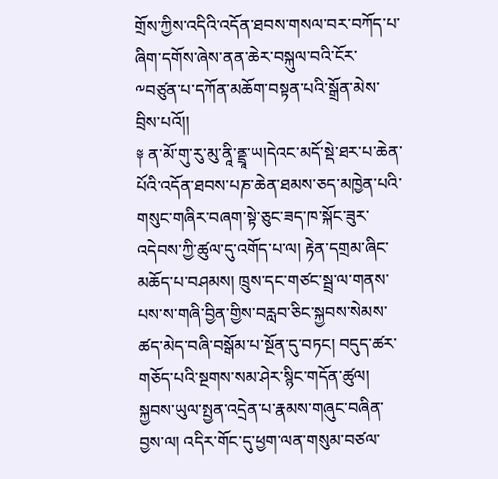གྲོས་ཀྱིས་འདིའི་འདོན་ཐབས་གསལ་བར་བཀོད་པ་ཞིག་དགོས་ཞེས་ནན་ཆེར་བསྐུལ་བའི་ངོར་༸བཙུན་པ་དཀོན་མཆོག་བསྟན་པའི་སྒྲོན་མེས་བྲིས་པའོ།།
༈ ན་མོ་གུ་རུ་མུ་ནཱི་ནྡྲཱ་ཡ།དེའང་མདོ་སྡེ་ཐར་པ་ཆེན་པོའི་འདོན་ཐབས་པཎ་ཆེན་ཐམས་ཅད་མཁྱེན་པའི་གསུང་གཞིར་བཞག་སྟེ་ཅུང་ཟད་ཁ་སྐོང་ཟུར་འདེབས་ཀྱི་ཚུལ་དུ་འགོད་པ་ལ། རྟེན་དགྲམ་ཞིང་མཆོད་པ་བཤམས། ཁྲུས་དང་གཙང་སྦྲ་ལ་གནས་པས་ས་གཞི་བྱིན་གྱིས་བརླབ་ཅིང་སྐྱབས་སེམས་ཚད་མེད་བཞི་བསྒོམ་པ་སྔོན་དུ་བཏང། བདུད་ཚར་གཅོད་པའི་སྔགས་སམ་ཤེར་སྙིང་གདོན་ཚུལ། སྐྱབས་ཡུལ་སྤྱན་འདྲེན་པ་རྣམས་གཞུང་བཞིན་བྱས་ལ། འདིར་གོང་དུ་ཕྱག་ལན་གསུམ་བཙལ་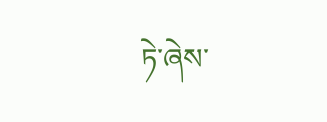ཏེ་ཞེས་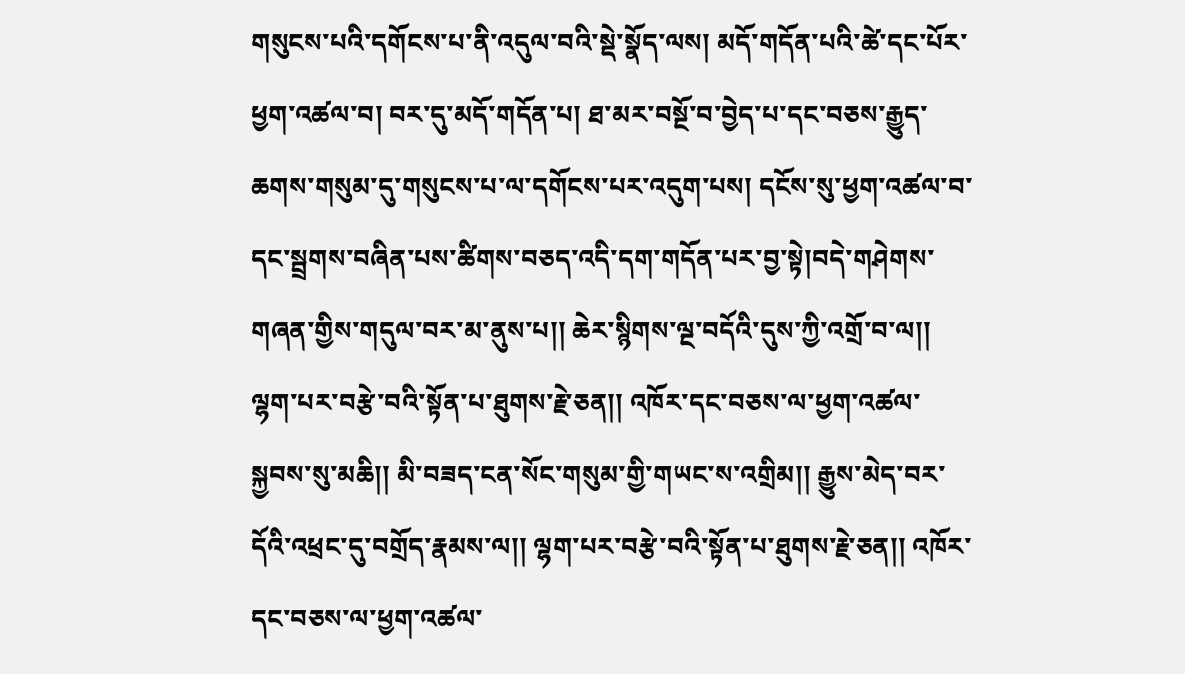གསུངས་པའི་དགོངས་པ་ནི་འདུལ་བའི་སྡེ་སྣོད་ལས། མདོ་གདོན་པའི་ཚེ་དང་པོར་ཕྱག་འཚལ་བ། བར་དུ་མདོ་གདོན་པ། ཐ་མར་བསྔོ་བ་བྱེད་པ་དང་བཅས་རྒྱུད་ཆགས་གསུམ་དུ་གསུངས་པ་ལ་དགོངས་པར་འདུག་པས། དངོས་སུ་ཕྱག་འཚལ་བ་དང་སྦྲགས་བཞིན་པས་ཚིགས་བཅད་འདི་དག་གདོན་པར་བྱ་སྟེ།བདེ་གཤེགས་གཞན་གྱིས་གདུལ་བར་མ་ནུས་པ།། ཆེར་སྙིགས་ལྔ་བདོའི་དུས་ཀྱི་འགྲོ་བ་ལ།། ལྷག་པར་བརྩེ་བའི་སྟོན་པ་ཐུགས་རྗེ་ཅན།། འཁོར་དང་བཅས་ལ་ཕྱག་འཚལ་སྐྱབས་སུ་མཆི།། མི་བཟད་ངན་སོང་གསུམ་གྱི་གཡང་ས་འགྲིམ།། རྒྱུས་མེད་བར་དོའི་འཕྲང་དུ་བགྲོད་རྣམས་ལ།། ལྷག་པར་བརྩེ་བའི་སྟོན་པ་ཐུགས་རྗེ་ཅན།། འཁོར་དང་བཅས་ལ་ཕྱག་འཚལ་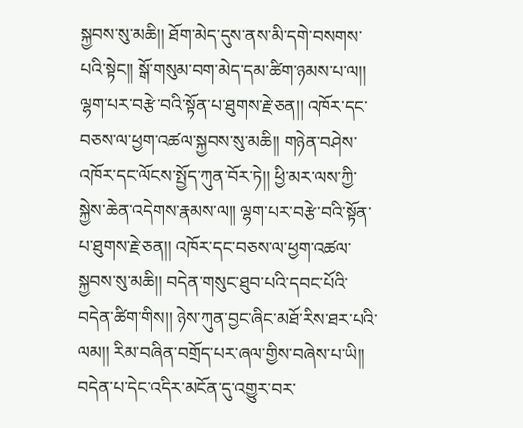སྐྱབས་སུ་མཆི།། ཐོག་མེད་དུས་ནས་མི་དགེ་བསགས་པའི་སྟེང།། སྒོ་གསུམ་བག་མེད་དམ་ཚིག་ཉམས་པ་ལ།། ལྷག་པར་བརྩེ་བའི་སྟོན་པ་ཐུགས་རྗེ་ཅན།། འཁོར་དང་བཅས་ལ་ཕྱག་འཚལ་སྐྱབས་སུ་མཆི།། གཉེན་བཤེས་འཁོར་དང་ལོངས་སྤྱོད་ཀུན་བོར་ཏེ།། ཕྱི་མར་ལས་ཀྱི་སྐྱེས་ཆེན་འདེགས་རྣམས་ལ།། ལྷག་པར་བརྩེ་བའི་སྟོན་པ་ཐུགས་རྗེ་ཅན།། འཁོར་དང་བཅས་ལ་ཕྱག་འཚལ་སྐྱབས་སུ་མཆི།། བདེན་གསུང་ཐུབ་པའི་དབང་པོའི་བདེན་ཚིག་གིས།། ཉེས་ཀུན་བྱང་ཞིང་མཐོ་རིས་ཐར་པའི་ལམ།། རིམ་བཞིན་བགྲོད་པར་ཞལ་གྱིས་བཞེས་པ་ཡི།། བདེན་པ་དེང་འདིར་མངོན་དུ་འགྱུར་བར་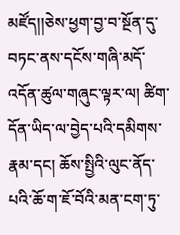མཛོད།།ཅེས་ཕྱག་བྱ་བ་སྔོན་དུ་བཏང་ནས་དངོས་གཞི་མདོ་འདོན་ཚུལ་གཞུང་ལྟར་ལ། ཚིག་དོན་ཡིད་ལ་བྱེད་པའི་དམིགས་རྣམ་དང། ཆོས་སྤྱིའི་ལུང་ནོད་པའི་ཆོ་ག་ཇོ་བོའི་མན་ངག་ཏུ་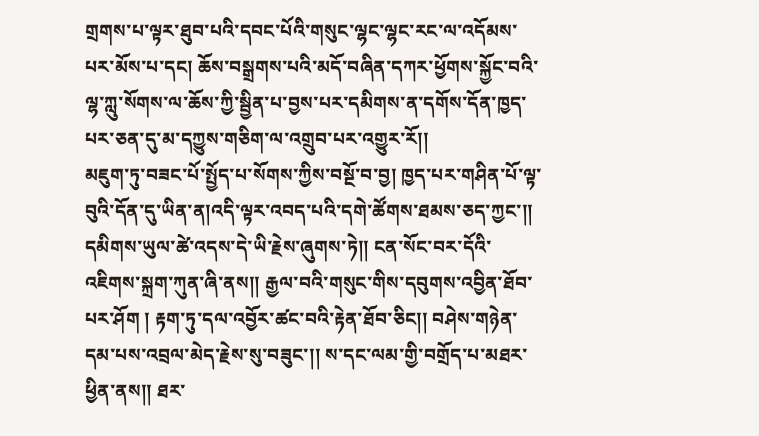གྲགས་པ་ལྟར་ཐུབ་པའི་དབང་པོའི་གསུང་ལྷང་ལྷང་རང་ལ་འདོམས་པར་མོས་པ་དང། ཆོས་བསྒྲགས་པའི་མདོ་བཞིན་དཀར་ཕྱོགས་སྐྱོང་བའི་ལྷ་ཀླུ་སོགས་ལ་ཆོས་ཀྱི་སྦྱིན་པ་བྱས་པར་དམིགས་ན་དགོས་དོན་ཁྱད་པར་ཅན་དུ་མ་དཀྱུས་གཅིག་ལ་འགྲུབ་པར་འགྱུར་རོ།།
མཇུག་ཏུ་བཟང་པོ་སྤྱོད་པ་སོགས་ཀྱིས་བསྔོ་བ་བྱ། ཁྱད་པར་གཤིན་པོ་ལྟ་བུའི་དོན་དུ་ཡིན་ན།འདི་ལྟར་འབད་པའི་དགེ་ཚོགས་ཐམས་ཅད་ཀྱང་།། དམིགས་ཡུལ་ཚེ་འདས་དེ་ཡི་རྗེས་ཞུགས་ཏེ།། ངན་སོང་བར་དོའི་འཇིགས་སྐྲག་ཀུན་ཞི་ནས།། རྒྱལ་བའི་གསུང་གིས་དབུགས་འབྱིན་ཐོབ་པར་ཤོག ། རྟག་ཏུ་དལ་འབྱོར་ཚང་བའི་རྟེན་ཐོབ་ཅིང།། བཤེས་གཉེན་དམ་པས་འབྲལ་མེད་རྗེས་སུ་བཟུང་།། ས་དང་ལམ་གྱི་བགྲོད་པ་མཐར་ཕྱིན་ནས།། ཐར་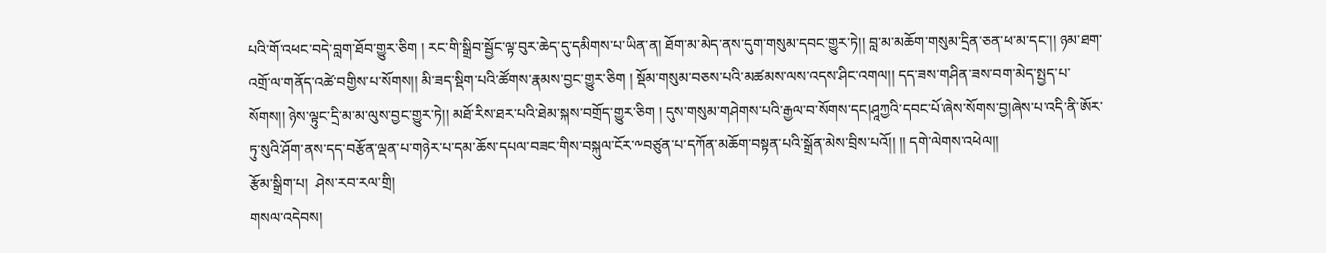པའི་གོ་འཕང་བདེ་བླག་ཐོབ་གྱུར་ཅིག ། རང་གི་སྒྲིབ་སྦྱོང་ལྟ་བུར་ཆེད་དུ་དམིགས་པ་ཡིན་ན། ཐོག་མ་མེད་ནས་དུག་གསུམ་དབང་གྱུར་ཏེ།། བླ་མ་མཆོག་གསུམ་དྲིན་ཅན་ཕ་མ་དང་།། ཉམ་ཐག་འགྲོ་ལ་གནོད་འཚེ་བགྱིས་པ་སོགས།། མི་ཟད་སྡིག་པའི་ཚོགས་རྣམས་བྱང་གྱུར་ཅིག ། སྡོམ་གསུམ་བཅས་པའི་མཚམས་ལས་འདས་ཤིང་འགལ།། དད་ཟས་གཤིན་ཟས་བག་མེད་སྤྱད་པ་སོགས།། ཉེས་ལྟུང་དྲི་མ་མ་ལུས་བྱང་གྱུར་ཏེ།། མཐོ་རིས་ཐར་པའི་ཐེམ་སྐས་བགྲོད་གྱུར་ཅིག ། དུས་གསུམ་གཤེགས་པའི་རྒྱལ་བ་སོགས་དང།ཤཱཀྱའི་དབང་པོ་ཞེས་སོགས་བྱ།ཞེས་པ་འདི་ནི་ཨོར་ཏུ་སུའི་ཤོག་ནས་དད་བརྩོན་ལྡན་པ་གཉེར་པ་དམ་ཆོས་དཔལ་བཟང་གིས་བསྐུལ་ངོར་༸བཙུན་པ་དཀོན་མཆོག་བསྟན་པའི་སྒྲོན་མེས་བྲིས་པའོ།། །། དགེ་ལེགས་འཕེལ།།
རྩོམ་སྒྲིག་པ།  ཤེས་རབ་རལ་གྲི།
གསལ་འདེབས།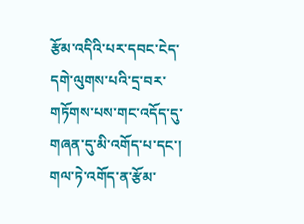རྩོམ་འདིའི་པར་དབང་ངེད་དགེ་ལུགས་པའི་དྲ་བར་གཏོགས་པས་གང་འདོད་དུ་གཞན་དུ་མི་འགོད་པ་དང་། གལ་ཏེ་འགོད་ན་རྩོམ་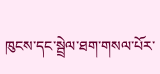ཁུངས་དང་སྦྲེལ་ཐག་གསལ་པོར་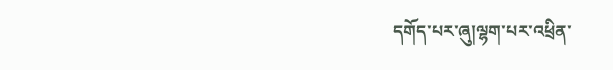དགོད་པར་ཞུ།ལྷག་པར་འཕྲིན་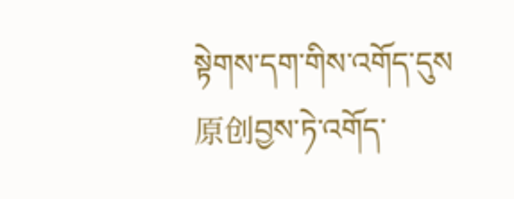སྟེགས་དག་གིས་འགོད་དུས原创བྱས་ཏེ་འགོད་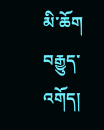མི་ཆོག
བརྒྱུད་འགོད།